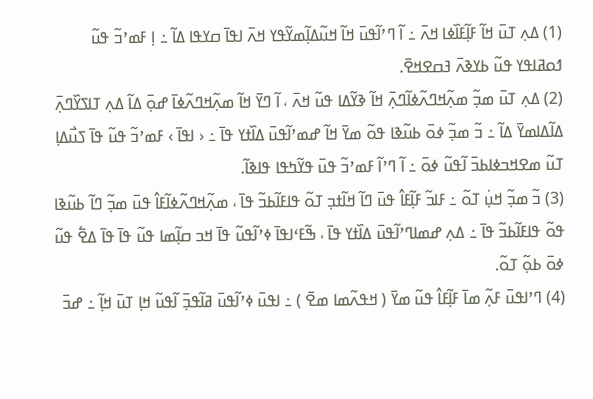(1) ߡߍ߲ ߠߎ߫ ߞߊ߬ ߓߊ߲߬ߓߊ߰ߦߊ ߞߍ߫ ߸ ߊ߬ ߣߴߊ߬ߟߎ߫ ߞߊ߬ ߞߎ߬ߡߊ߲߬ߘߌ߬ߟߌ ߞߍ߫ ߊߟߊ߫ ߛߌߟߊ ߡߊ߬ ߸ ߊ߲ ߓߘߴߏ߬ ߟߎ߬ ߗߋߥߊߟߌ ߟߎ߬ ߕߌߢߍ߫ ߔߛߐߞߐ߫.
(2) ߡߍ߲ ߠߎ߫ ߘߏ߲߬ ߘߍ߲߬ߞߣߍ߬ߦߊ߬ߣߍ߲߫ ߞߊ߬ ߢߌ߬ߡߊ ߟߎ߬ ߞߍ߫ ، ߊ߬ ߣߌ߫ ߞߊ߬ ߘߍ߲߬ߞߣߍ߬ߦߊ߫ ߝߋ߲߫ ߡߊ߬ ߡߍ߲ ߠߊߖߌ߰ߣߍ߲߫ ߡߊ߬ߡߊߘߌ߫ ߡߊ߬ ߸ ߏ߬ ߘߏ߲߬ ߦߋ߫ ߕߎ߬ߢߊ ߟߋ߬ ߘߌ߫ ߞߊ߬ ߝߘߴߊ߬ߟߎ߫ ߡߊ߰ߙߌ ߟߊ߫ ߸ ‹ ߊߟߊ߫ › ߓߘߴߏ߬ ߟߎ߬ ߟߊ߫ ߖߎ߯ߡߊ߲ ߠߎ߬ ߘߐߞߏߦߊߕߏ߫ ߊ߬ߟߎ߬ ߦߋ߫ ߸ ߊ߬ ߣߴߊ߬ ߓߘߴߏ߬ ߟߎ߫ ߟߌ߬ߤߟߊ ߟߊߢߊ߬.
(3) ߏ߬ ߘߏ߲߬ ߞߎ߲߭ ߠߋ߬ ߸ ߓߊߏ߬ ߓߊ߲߬ߓߊ߮ ߟߎ߫ ߣߊ߬ ߞߊ߬ߙߏ߲ ߠߋ߬ ߟߊߓߊ߬ߕߏ߬ ߟߊ߫ ، ߘߍ߲߬ߞߣߍ߬ߦߊ߬ߓߊ߮ ߟߎ߫ ߘߏ߲߬ ߣߊ߬ ߕߎ߬ߢߊ ߟߋ߬ ߟߊߓߊ߬ߕߏ߬ ߟߊ߫ ߸ ߡߍ߲ ߝߘߊߣߴߊ߬ߟߎ߫ ߡߊ߰ߙߌ ߟߊ߫ ، ߒ߬ߓߵߊߟߊ߫ ߦߴߊ߬ߟߎ߬ ߟߊ߫ ߞߏ ߛߊ߲߬ߘߊ ߟߎ߬ ߟߊ߫ ߟߊ߫ ߡߐ߱ ߟߎ߬ ߦߋ߫ ߕߋ߲߬ ߠߋ߬.
(4) ߣߴߊߟߎ߫ ߓߍ߲߬ ߘߊ߫ ߓߊ߲߬ߓߊ߮ ߟߎ߬ ߘߌ߫ ( ߞߟߍ߬ߘߊ ߘߐ߫ ) ߸ ߊߟߎ߫ ߦߴߊ߬ߟߎ߫ ߥߊ߬ߟߏ߲߫ ߊ߬ߟߎ߬ ߞߊ߲ ߠߎ߫ ߞߊ߲߬ ߸ ߝߏ߫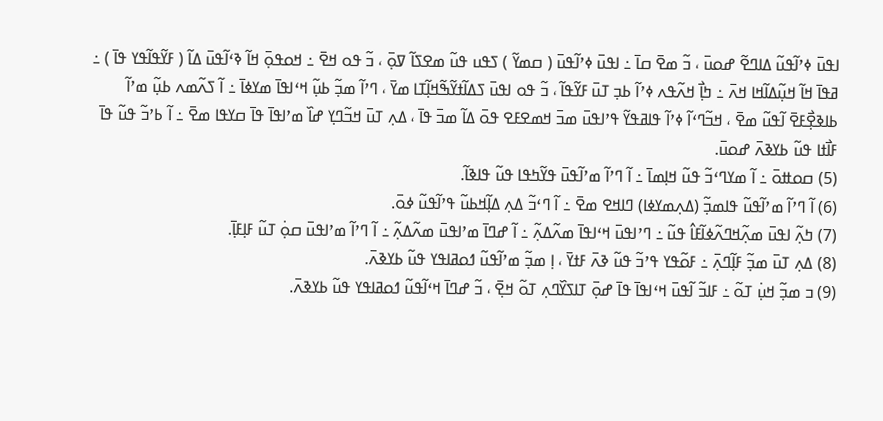ߊߟߎ߫ ߦߴߊ߬ߟߎ߬ ߡߊߣߐ߬ ߝߋߎ߫ ، ߏ߬ ߘߐ߫ ߛߊ߫ ߸ ߊߟߎ߫ ߦߴߊ߬ߟߎ߫ ( ߛߘߌ߬ ) ߖߟߎ ߟߎ߬ ߘߐߖߊ߬ ߜߋ߲߫ ، ߏ߬ ߟߋ ߞߐ߫ ߸ ߞߋߟߋ߲߫ ߞߊ߬ ߢߵߊ߬ߟߎ߫ ߡߊ߬ ( ߓߌ߬ߟߊ߬ߟߌ ߟߊ߫ ) ߸ ߥߟߊ߫ ߞߊ߬ ߞߎ߲߬ߡߊ߬ߞߊ ߞߍ߫ ߸ ߤߊ߲߯ ߞߍ߬ߟߍ ߦߴߊ߬ ߕߏ߲ ߠߎ߫ ߓߌ߬ߟߊ߬ ، ߏ߬ ߟߋ ߊߟߎ߫ ߖߡߊ߬ߙߌ߬ߒ߬ߞߊ߲߬ߠߊ ߘߌ߫ ، ߣߴߊ߬ ߘߏ߲߬ ߕߎ߲߬ ߞߵߊߟߊ߫ ߘߌߦߊ߫ ߸ ߊ߬ ߖߍ߬ߘߍ ߕߎ߲߬ ߘߴߊ߬ ߕߊߢߐ߲߯ߓߐ߫ ߊ߬ߟߎ߬ ߘߐ߫ ، ߞߏ߬ߣߵߊ߬ ߦߴߊ߬ ߟߊߥߟߌ߬ ߟߴߊߟߎ߫ ߘߏ߫ ߞߘߐߓߐ ߟߋ߫ ߡߊ߬ ߘߏ߫ ߟߊ߫ ، ߡߍ߲ ߠߎ߫ ߞߏ߬ߣߌ߲ ߝߊ߰ ߘߴߊߟߊ߫ ߟߊ߫ ߛߌߟߊ ߘߐ߫ ߸ ߊ߬ ߕߴߏ߬ ߟߎ߬ ߟߊ߫ ߓߊ߯ߙߊ ߟߎ߬ ߕߌߢߍ߫ ߝߋߎ߫.
(5) ߛߋߚߋ߫ ߸ ߊ߬ ߘߌߣߵߏ߬ ߟߎ߬ ߞߊ߲ߘߊ߫ ߸ ߊ߬ ߣߴߊ߬ ߘߴߊ߬ߟߎ߫ ߟߌ߬ߤߟߊ ߟߎ߬ ߟߊߢߊ߬.
(6) ߊ߬ ߣߴߊ߬ ߘߴߊ߬ߟߎ߬ ߟߊߘߏ߲߬ (ߡߍ߲ߘߌߦߊ) ߣߊߞߐ ߘߐ߫ ߸ ߊ߬ ߣߵߏ߬ ߡߍ߲ ߡߊ߲߬ߞߕߎ߬ ߟߴߊ߬ߟߎ߬ ߦߋ߫.
(7) ߤߍ߲߬ ߊߟߎ߫ ߘߍ߲߬ߞߣߍ߬ߦߊ߬ߓߊ߮ ߟߎ߬ ߸ ߣߴߊߟߎ߫ ߞߵߊߟߊ߫ ߘߍ߬ߡߍ߲߬ ߸ ߊ߬ ߝߣߊ߫ ߘߴߊߟߎ߫ ߘߍ߬ߡߍ߲߬ ߸ ߊ߬ ߣߴߊ߬ ߘߴߊߟߎ߫ ߛߋ߲߭ ߠߎ߬ ߓߊ߲ߓߊ߲߫.
(8) ߡߍ߲ ߠߎ߫ ߘߏ߲߬ ߓߊ߲߬ߣߍ߲߫ ߸ ߓߋ߬ߟߌ ߟߴߏ߬ ߟߎ߬ ߢߍ߫ ߓߙߌ߫ ، ߊ߲ ߘߏ߲߬ ߘߴߊ߬ߟߎ߬ ߗߋߥߊߟߌ ߟߎ߬ ߕߌߢߍ߫.
(9) ߏ ߘߏ߲߬ ߞߎ߲߭ ߠߋ߬ ߸ ߓߊߏ߬ ߊ߬ߟߎ߫ ߞߵߊߟߊ߫ ߟߊ߫ ߝߋ߲߫ ߠߊߖߌ߰ߣߍ߲ ߠߋ߬ ߞߐ߲߫ ، ߏ߬ ߝߣߊ߫ ߞߵߊ߬ߟߎ߬ ߗߋߥߊߟߌ ߟߎ߬ ߕߌߢߍ߫.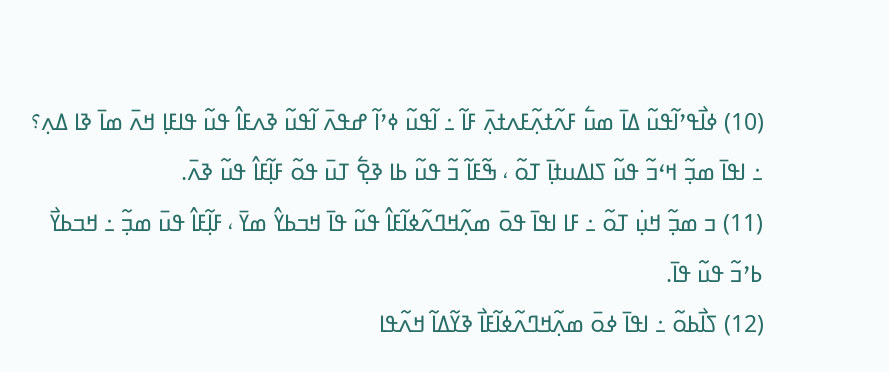(10) ߦߊ߯ߟߴߊ߬ߟߎ߬ ߡߊ߫ ߘߎ߱ ߓߍ߬ߙߍ߲߬ߓߍߙߍ߲߫ ߓߊ߬ ߸ ߊ߬ߟߎ߬ ߦߴߊ߬ ߝߟߍ߫ ߊ߬ߟߎ߬ ߢߍߓߊ߮ ߟߎ߬ ߟߊߓߊ߲ ߞߍ߫ ߘߊ߫ ߢߊ ߡߍ߲؟ ߸ ߊߟߊ߫ ߘߏ߲߬ ߞߵߏ߬ ߟߎ߬ ߖߊߡߎߙߊ߲߫ ߠߋ߬ ، ߒ߬ߓߊ߬ ߏ߬ ߟߎ߬ ߕߊ ߢߐ߲߱ ߠߎ߫ ߟߋ߬ ߓߊ߲߬ߓߊ߮ ߟߎ߬ ߢߍ߫.
(11) ߏ ߘߏ߲߬ ߞߎ߲߭ ߠߋ߬ ߸ ߓߊ ߊߟߊ߫ ߟߋ߫ ߘߍ߲߬ߞߣߍ߬ߦߊ߬ߓߊ߮ ߟߎ߬ ߟߊ߫ ߞߏߕߌ߮ ߘߌ߫ ، ߓߊ߲߬ߓߊ߮ ߟߎ߫ ߘߏ߲߬ ߸ ߞߏߕߌ߯ ߕߴߏ߬ ߟߎ߬ ߟߊ߫.
(12) ߖߊ߯ߕߋ߬ ߸ ߊߟߊ߫ ߦߋ߫ ߘߍ߲߬ߞߣߍ߬ߦߊ߬ߓߊ߯ ߢߌ߬ߡߊ߬ ߞߍ߬ߟߊ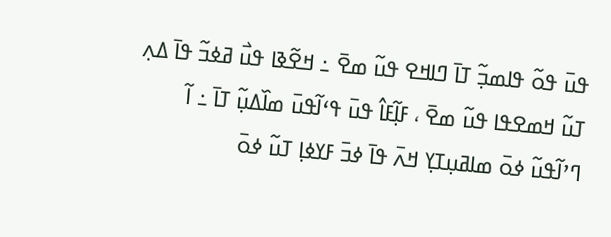ߟߎ߫ ߟߋ߬ ߟߊߘߏ߲߬ ߠߊ߫ ߣߊߞߐ ߟߎ߬ ߘߐ߫ ߸ ߞߐ߬ߢߊ ߟߎ߯ ߥߦߏ߬ ߟߊ߫ ߡߍ߲ ߠߎ߬ ߞߘߐߟߊ ߟߎ߬ ߘߐ߫ ، ߓߊ߲߬ߓߊ߮ ߟߎ߫ ߟߵߊ߬ߟߎ߫ ߘߊ߰ߡߎ߲߬ ߠߊ߫ ߸ ߊ߬ ߣߴߊ߬ߟߎ߬ ߦߋ߫ ߘߊߥߎ߲ߠߌ߲ ߞߍ߫ ߟߊ߫ ߦߏ߫ ߓߌߦߊ߲ ߠߎ߬ ߦߋ߫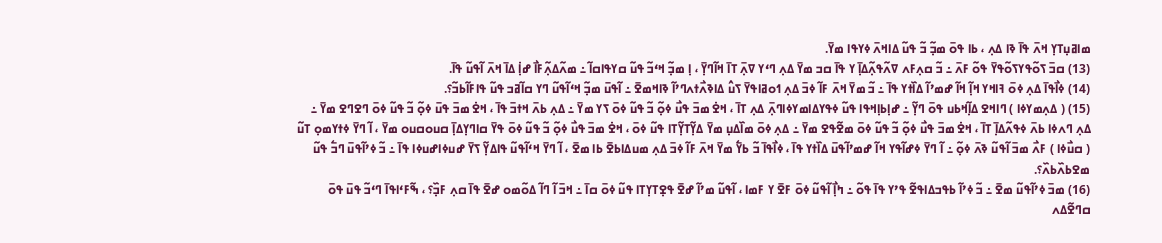ߘߊߥߎ߲ߠߌ߲ ߞߍ߫ ߟߊ߫ ߢߊ ߡߍ߲ ، ߕߊ ߟߋ߫ ߘߏ߲߬ ߏ߬ ߟߎ߬ ߡߊߞߍ߫ ߦߌߟߊ ߘߌ߫.
(13) ߛߏ߫ ߖߋ߬ߟߌߖߋ߬ߟߌ߫ ߟߋ߬ ߓߍ߫ ߸ ߏ߬ ߛߍ߲ߓߍ ߜߍ߬ߟߍ߲߬ߡߊ߲߫ ߌ ߟߊ߫ ߛߏ ߘߌ߫ ߡߍ߲ ߣߵߌ ߜߍ߲߫ ߠߊ߫ ߞߊ߬ߣߌ߲߫ ، ߊ߲ ߘߏ߲߬ ߞߵߏ߬ ߟߎ߬ ߛߌߟߊߛߊ߬ ߸ ߘߍ߬ߡߍ߲߬ߓߊ߯ ߝߊ߲߭ ߡߊ߫ ߞߍ߫ ߊ߬ߟߎ߬ ߟߊ߫.
(14) ߦߊ߯ߟߊ߫ ߡߍ߲ ߦߋ߫ ߔߊߞߌ ߞߊ߲߬ ߞߊ߬ ߝߘߴߊ߬ ߡߊ߰ߙߌ ߟߊ߫ ߸ ߏ߬ ߘߌ߫ ߞߍ߫ ߓߊ߬ ߦߏ߫ ߡߍ߲ ߗߋߥߊߟߌ߫ ߖߎ߮ ߡߊߢߍ߯ߙߍߣߴߊ߬ ߢߊߞߘߐ߫ ߸ ߊ߬ߟߎ߫ ߘߏ߲߬ ߞߵߊ߬ߟߎ߬ ߣߌ ߛߊ߬ߥߏ ߟߎ߬ ߟߊߓߊ߬ߕߏ߬؟.
(15) ( ߡߍ߲ߘߌߦߊ ) ߣߊߞߐ ߡߊ߲߬ߞߕߎ ߟߋ߫ ߣߌ߲߬ ߸ ߝߊ߲ߕߊ߲ߞߟߊ ߟߎ߬ ߦߟߌߡߊߘߌߦߊߣߍ߲߫ ߡߍ߲ ߠߊ߫ ، ߞߐ߭ ߘߏ߫ ߟߎ߯ ߦߋ߲߬ ߏ߬ ߟߎ߬ ߦߋ߫ ߖߌ ߘߌ߫ ߸ ߡߍ߲ ߕߍ߫ ߞߙߏ߫ ߟߊ߫ ، ߞߐ߭ ߘߏ߫ ߟߎ߫ ߦߋ߲߬ ߏ߬ ߟߎ߬ ߦߋ߫ ߣߐߣߐ ߘߌ߫ ߸ ߡߍ߲ ߣߍߦߊ ߕߍ߫ ߦߟߍ߬ߡߊ߲߫ ߠߊ߫ ، ߞߐ߭ ߘߏ߫ ߟߎ߯ ߦߋ߲߬ ߏ߬ ߟߎ߬ ߦߋ߫ ߘߐ߬ߟߐ ߘߌ߫ ߸ ߡߍ߲ ߦߋ߫ ߘߊ߰ߡߎ߲ ߘߌ߫ ߡߌ߲߬ߠߌ߲߬ߠߊ ߟߎ߬ ߦߋ߫ ، ߞߐ߭ ߘߏ߫ ߟߎ߯ ߦߋ߲߬ ߏ߬ ߟߎ߬ ߦߋ߫ ߟߌ߫ ߛߊߣߌ߲ߡߊ߲߫ ߛߎߋߛߎߋ ߘߌ߫ ، ߊ߬ ߣߌ߫ ߦߙߌߘߋ߲ ߠߎ߬ ( ߛߎ߯ߦߊ ) ߓߍ߯ ߘߏ߫ ߊ߬ߟߎ߬ ߢߍ߫ ߦߋ߲߬ ߸ ߊ߬ ߣߌ߫ ߦߝߊ߬ߟߌ ߞߊ߬ ߝߘߴߊ߬ߟߎ߫ ߡߊ߰ߙߌ ߟߊ߫ ، ߦߊ߯ߟߊ߫ ߏ߬ ߕߌ߱ ߘߌ߫ ߞߍ߫ ߓߊ߬ ߦߏ߫ ߡߍ߲ ߘߎߡߊߕߐ߫ ߕߊ ߘߐ߫ ، ߊ߬ ߣߌ߫ ߞߵߊ߬ߟߎ߬ ߟߊߡߌ߲߬ ߖߌ߫ ߝߎߦߊߝߎߦߊ ߟߊ߫ ߸ ߏ߬ ߦߴߊ߬ߟߎ߫ ߣߏ߱ ߟߎ߬ ߘߐߕߍ߰ߕߍ߰؟.
(16) ߘߏ߫ ߦߴߊ߬ߟߎ߬ ߘߐ߫ ߸ ߏ߬ ߦߴߊ߬ ߕߟߏߡߊߟߐ߬ ߟߴߌ ߟߊ߫ ߟߋ߬ ߸ ߤߊ߲߯ ߊ߬ߟߎ߬ ߦߋ߫ ߓߐ߫ ߌ ߓߘߊ ، ߊ߬ߟߎ߬ ߘߴߊ߬ ߝߐ߫ ߟߐ߲ߠߌ߲ߠߊ ߟߎ߬ ߦߋ߫ ߛߊ߫ ߸ ߞߏ߫ ߊ߬ ߣߊ߬ ߡߋ߬ߘߋ ߝߐ߫ ߟߊ߫ ߛߍ߲ ߓߏ߲߰؟ ، ߒ߬ߓߵߊߟߊ߫ ߣߵߏ߬ ߟߎ߫ ߟߋ߫ ߛߣߐ߬ߡߍ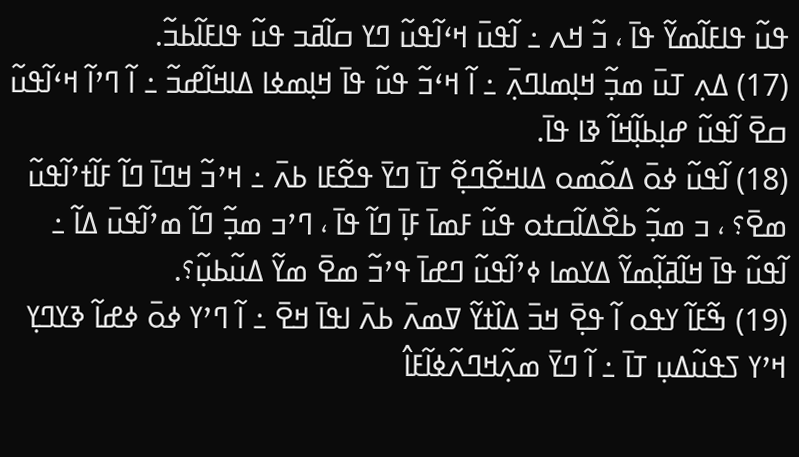ߟߎ߬ ߟߊߓߊ߬ߘߌ߬ ߟߊ߫ ، ߏ߬ ߞߍ ߸ ߊ߬ߟߎ߫ ߞߵߊ߬ߟߎ߬ ߣߌ ߛߊ߬ߥߏ ߟߎ߬ ߟߊߓߊ߬ߕߏ߬.
(17) ߡߍ߲ ߠߎ߫ ߘߏ߲߬ ߞߊ߲ߘߊߣߍ߲߫ ߸ ߊ߬ ߞߵߏ߬ ߟߎ߬ ߟߊ߫ ߞߊ߲ߘߦߊ ߡߊߞߊ߬ߝߏ߬ ߸ ߊ߬ ߣߴߊ߬ ߞߵߊ߬ߟߎ߬ ߛߐ߫ ߊ߬ߟߎ߬ ߝߊ߲ߕߊ߲߬ߞߊ߬ ߢߊ ߟߊ߫.
(18) ߊ߬ߟߎ߬ ߦߋ߫ ߡߋ߬ߘߋ ߡߊߞߐ߬ߣߐ߲߬ ߠߊ߫ ߣߌ߫ ߟߐ߬ߓߊ ߕߍ߫ ߸ ߞߴߏ߬ ߞߣߊ߫ ߣߊ߬ ߓߊ߬ߙߴߊ߬ߟߎ߬ ߘߐ߫؟ ، ߏ ߘߏ߲߬ ߕߐ߰ߡߊ߬ߛߙߋ ߟߎ߬ ߓߘߊ߫ ߓߊ߲߫ ߣߊ߬ ߟߊ߫ ، ߣߴߏ ߘߏ߲߬ ߣߊ߬ ߘߴߊ߬ߟߎ߫ ߡߊ߬ ߸ ߊ߬ߟߎ߬ ߟߊ߫ ߞߊ߬ߥߊ߲߬ߘߌ߬ ߡߌߘߊ ߦߴߊ߬ߟߎ߬ ߣߝߊ߫ ߟߴߏ߬ ߘߐ߫ ߘߌ߬ ߡߎ߬ߕߎ߲߬؟.
(19) ߒ߬ߓߊ߬ ߌߟߋ ߊ߬ ߟߐ߲߫ ߞߏ߫ ߡߊ߰ߙߌ߬ ߜߘߍ߫ ߕߍ߫ ߊߟߊ߫ ߞߐ߫ ߸ ߊ߬ ߣߴߌ ߦߋ߫ ߦߝߊ߬ ߢߌߣߌ߲ ߞߴߌ ߖߟߎ߬ߡߎ߲ ߠߊ߫ ߸ ߊ߬ ߣߌ߫ ߘߍ߲߬ߞߣߍ߬ߦߊ߬ߓߊ߮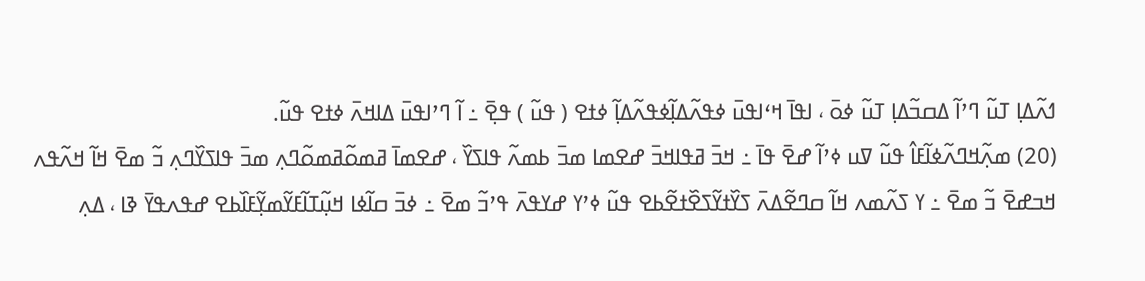ߗߍ߬ߡߊ߲ ߠߎ߬ ߣߴߊ߬ ߡߛߏ߬ߡߊ߲ ߠߎ߬ ߦߋ߫ ، ߊߟߊ߫ ߞߵߊߟߎ߫ ߦߟߍ߬ߡߊ߲߬ߦߟߍ߬ߡߊ߲߬ ߦߙߐ ( ߟߎ߬ ) ߟߐ߲߫ ߸ ߊ߬ ߣߴߊߟߎ߫ ߡߊߞߍ߫ ߦߙߐ ߟߎ߬.
(20) ߘߍ߲߬ߞߣߍ߬ߦߊ߬ߓߊ߮ ߟߎ߬ ߜߎ ߦߴߊ߬ ߝߐ߫ ߟߊ߫ ߸ ߞߏ߫ ߥߟߊߞߏ߫ ߝߐߘߊ ߘߏ߫ ߕߘߍ߬ ߟߊߖߌ߰ ، ߝߐߘߊ߫ ߥߘߋ߬ߥߘߋ߬ߣߍ߲ ߘߏ߫ ߟߊߖߌ߰ߣߍ߲ ߏ߬ ߘߐ߫ ߞߊ߬ ߞߍ߬ߟߍ ߞߏߝߐ߫ ߏ߬ ߘߐ߫ ߸ ߌ ߖߍ߬ߘߍ ߞߊ߬ ߛߣߐ߬ߡߍ߫ ߖߌ߰ߙߌ߬ߖߐ߰ߙߐ߬ߕߐ ߟߎ߬ ߦߴߌ ߝߌߟߍ߫ ߟߴߏ߬ ߘߐ߫ ߸ ߦߏ߫ ߛߊ߬ߦߊ ߞߎ߲߬ߠߊ߬ߓߌ߬ߘߌ߲߬ߓߊ߰ߕߐ ߝߟߍߟߌ߫ ߢߊ ، ߡߍ߲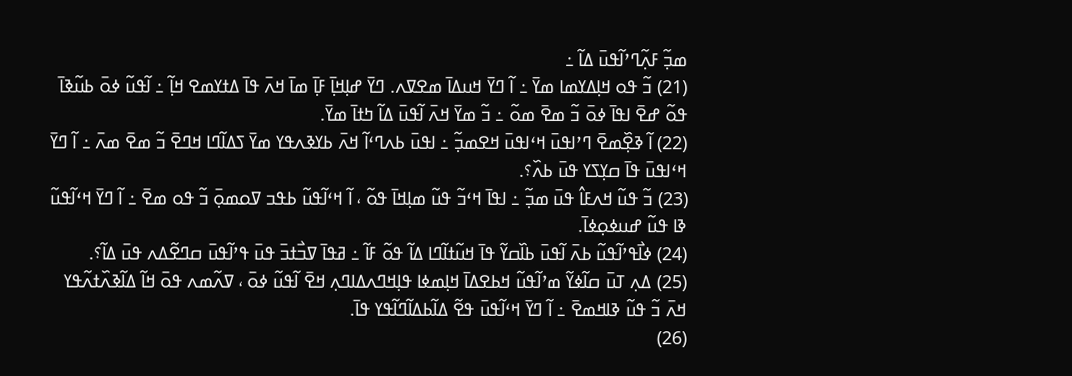ߘߏ߲߬ ߓߍ߲߬ߣߴߊ߬ߟߎ߫ ߡߊ߬ ߸
(21) ߏ߬ ߟߋ ߞߊ߲ߡߌߘߊ ߘߌ߫ ߸ ߊ߬ ߣߌ߫ ߞߎߡߊ߫ ߘߐߜߍ. ߣߌ߫ ߝߊ߲ߞߊ߲߫ ߓߊ߲߫ ߘߊ߫ ߞߍ߫ ߟߊ߫ ߡߙߌߘߐ ߞߊ߲߬ ߸ ߊ߬ߟߎ߬ ߦߋ߫ ߕߎ߬ߢߊ߫ ߟߋ߬ ߝߐ߫ ߊߟߊ߫ ߦߋ߫ ߏ߬ ߘߐ߫ ߘߋ߬ ߸ ߏ߬ ߘߌ߫ ߞߍ߫ ߊ߬ߟߎ߫ ߡߊ߬ ߤߙߊ߫ ߘߌ߫.
(22) ߊ߬ ߢߐ߲߰ߘߐ߫ ߣߴߊߟߎ߫ ߞߵߊߟߎ߫ ߞߐߘߏ߲߬ ߸ ߊߟߎ߫ ߕߍߣߵߊ߬ ߞߍ߫ ߕߌߢߍߟߌ ߘߌ߫ ߖߡߊ߬ߣߊ ߞߣߐ߫ ߏ߬ ߘߐ߫ ߘߍ߫ ߸ ߊ߬ ߣߌ߫ ߞߵߊߟߎ߫ ߟߊ߫ ߛߌ߲ߖߌ ߟߎ߫ ߕߍ߰؟.
(23) ߏ߬ ߟߎ߬ ߞߍߓߊ߮ ߟߎ߫ ߘߏ߲߬ ߸ ߊߟߊ߫ ߞߵߏ߬ ߟߎ߬ ߘߊ߲ߞߊ߫ ߟߋ߬ ، ߊ߬ ߞߵߊ߬ߟߎ߬ ߕߟߏ ߜߋߘߋ߲߫ ߏ߬ ߟߋ ߘߐ߫ ߸ ߊ߬ ߣߌ߫ ߞߵߊ߬ߟߎ߬ ߢߊ ߟߎ߬ ߝߎߦߋ߲ߦߊ߫.
(24) ߦߊ߯ߟߴߊ߬ߟߎ߬ ߕߍ߫ ߊ߬ߟߎ߫ ߕߊ߰ߛߌ߬ ߟߊ߫ ߞߎ߬ߙߊ߬ߣߊ ߡߊ߬ ߟߋ߬ ߓߊ߬ ߸ ߥߟߊ߫ ߜߏ߯ߙߏ߫ ߟߎ߫ ߟߴߊ߬ߟߎ߫ ߛߣߐ߬ߡߍ ߟߎ߫ ߡߊ߬؟.
(25) ߡߍ߲ ߠߎ߫ ߛߊ߬ߦߌ߬ ߘߴߊ߬ߟߎ߬ ߞߕߐߡߊ߫ ߞߊ߲ߘߦߊ ߟߊ߲ߞߣߍߡߊߣߍ߲ ߞߐ߫ ߊ߬ߟߎ߬ ߦߋ߫ ، ߜߍ߬ߘߍ ߟߋ߫ ߞߊ߬ ߡߊ߬ߢߍ߰ߙߍ߬ߟߌ ߞߍ߫ ߏ߬ ߟߎ߬ ߢߊߞߘߐ߫ ߸ ߊ߬ ߣߌ߫ ߞߵߊ߬ߟߎ߫ ߟߐ߬ ߡߊ߬ߕߡߊ߬ߣߊ߬ߟߌ ߟߊ߫.
(26)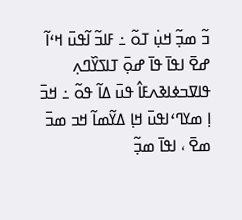ߏ߬ ߘߏ߲߬ ߞߎ߲߭ ߠߋ߬ ߸ ߓߊߏ߬ ߊ߬ߟߎ߫ ߞߵߊ߬ ߝߐ߫ ߊߟߊ߫ ߟߊ߫ ߝߋ߲߫ ߠߊߖߌ߰ߣߍ߲ ߟߊߜߏߦߊߢߍߓߊ߮ ߟߎ߫ ߡߊ߬ ߟߋ߬ ߸ ߞߏ߫ ߊ߲ ߘߌߣߵߊߟߎ߫ ߞߊ߲ ߡߌ߬ߘߊ߬ ߞߏ ߘߏ߫ ߘߐ߫ ، ߊߟߊ߫ ߘߏ߲߬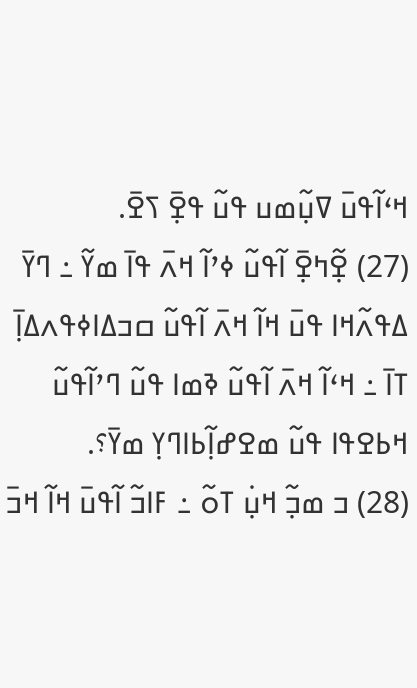ߞߵߊ߬ߟߎ߫ ߜߎ߲߬ߘߎ ߟߎ߬ ߟߐ߲߫ ߖߐ߫.
(27) ߐ߲߬ߤߐ߲߫ ߊ߬ߟߎ߬ ߦߴߊ߬ ߞߍ߫ ߟߊ߫ ߘߌ߬ ߸ ߣߌ߫ ߡߟߍ߬ߞߊ ߟߎ߫ ߞߊ߬ ߞߍ߫ ߊ߬ߟߎ߬ ߛߏߡߊߦߟߍߡߊ߲߫ ߠߊ߫ ߸ ߞߵߊ߬ ߞߍ߫ ߊ߬ߟߎ߬ ߢߘߊ ߟߎ߬ ߣߴߊ߬ߟߎ߬ ߞߕߐߟߊ ߟߎ߬ ߘߐߝߊ߲߬ߕߊߣߌ߲ ߘߌ߫؟.
(28) ߏ ߘߏ߲߬ ߞߎ߲߭ ߠߋ߬ ߸ ߓߊߏ߬ ߊ߬ߟߎ߫ ߞߊ߬ ߞߏ߫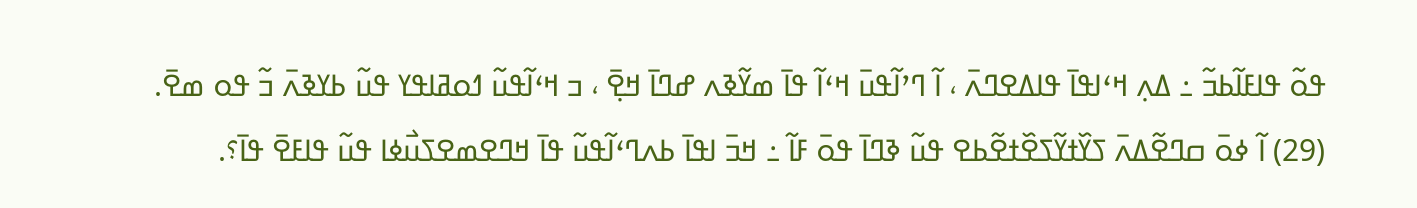ߟߋ߬ ߟߊߓߊ߬ߕߏ߬ ߸ ߡߍ߲ ߞߵߊߟߊ߫ ߟߊߡߐߣߍ߫ ، ߊ߬ ߣߴߊ߬ߟߎ߫ ߞߵߊ߬ ߟߊ߫ ߘߌ߬ߢߍ ߝߣߊ߫ ߞߐ߲߫ ، ߏ ߞߵߊ߬ߟߎ߬ ߗߋߥߊߟߌ ߟߎ߬ ߕߌߢߍ߫ ߏ߬ ߟߋ ߘߐ߫.
(29) ߊ߬ ߦߋ߫ ߛߣߐ߬ߡߍ߫ ߖߌ߰ߙߌ߬ߖߐ߰ߙߐ߬ߕߐ ߟߎ߬ ߢߣߊ߫ ߟߋ߫ ߓߊ߬ ߸ ߞߏ߫ ߊߟߊ߫ ߕߍߣߵߊ߬ߟߎ߬ ߟߊ߫ ߞߣߐߘߐߖߎ߯ߦߊ ߟߎ߬ ߟߊߓߐ߫ ߟߊ߫؟.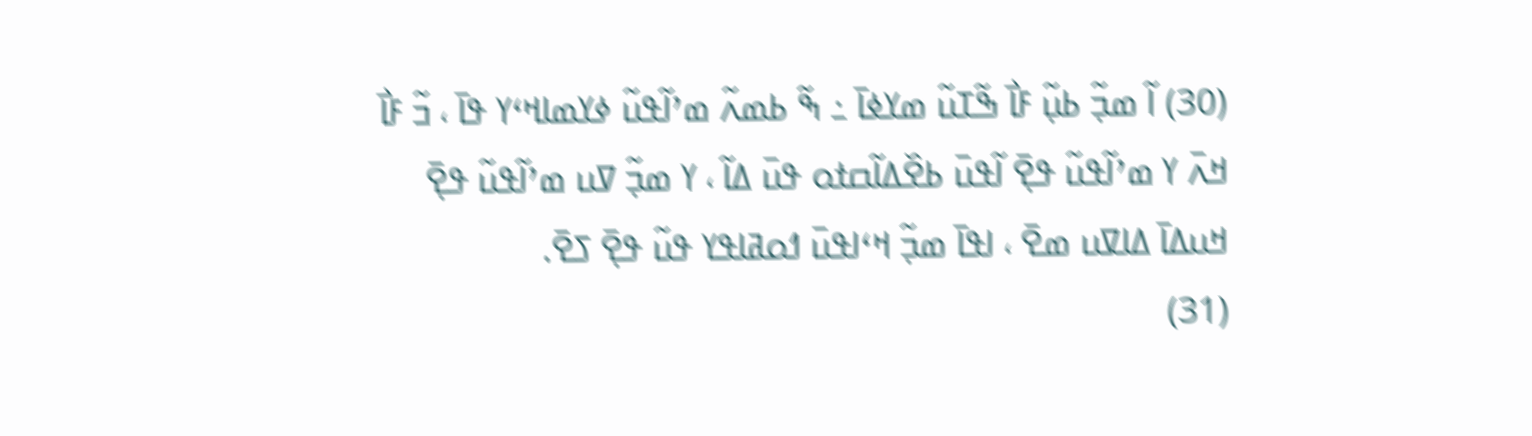(30) ߊ߬ ߘߏ߲߬ ߕߎ߲߬ ߓߊ߯ ߒ߬ߠߎ߬ ߘߌߦߊ߫ ߸ ߒ߬ ߕߘߍ߬ ߘߴߊ߬ߟߎ߬ ߦߌߘߊߞߵߌ ߟߊ߫ ، ߏ߬ ߓߊ߯ ߞߍ߫ ߌ ߘߴߊ߬ߟߎ߬ ߟߐ߲߫ ߊ߬ߟߎ߫ ߕߐ߰ߡߊ߬ߛߙߋ ߟߎ߫ ߡߊ߬ ، ߌ ߘߏ߲߬ ߜߎ ߘߴߊ߬ߟߎ߬ ߟߐ߲߫ ߞߎߡߊ߫ ߡߊߜߎ ߘߐ߫ ، ߊߟߊ߫ ߘߏ߲߬ ߞߵߊߟߎ߫ ߗߋߥߊߟߌ ߟߎ߬ ߟߐ߲߫ ߖߐ߫.
(31)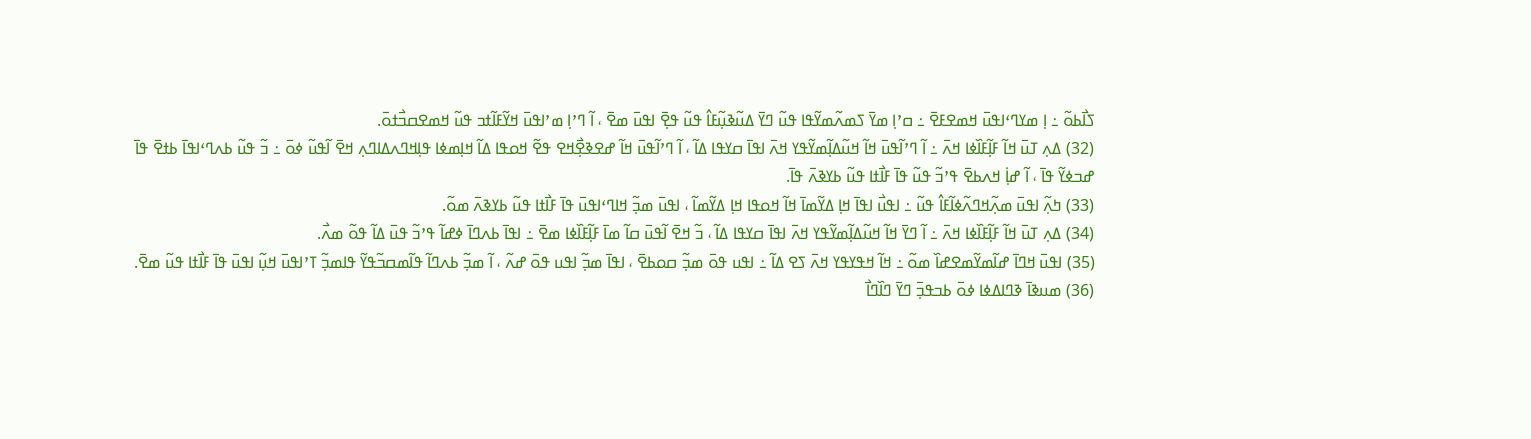ߖߊ߯ߕߋ߬ ߸ ߊ߲ ߘߌߣߵߊߟߎ߫ ߞߘߐߓߐ߫ ߸ ߛߴߊ߲ ߘߌ߫ ߖߘߍ߬ߘߌ߬ߟߊ ߟߎ߬ ߣߌ߫ ߡߎ߬ߢߎ߲߬ߓߊ߮ ߟߎ߬ ߟߐ߲߫ ߊߟߎ߫ ߘߐ߫ ، ߊ߬ ߣߴߊ߲ ߘߴߊߟߎ߫ ߞߌ߬ߓߊ߬ߙߏ ߟߎ߬ ߞߘߐߛߏ߯ߙߋ߫.
(32) ߡߍ߲ ߠߎ߫ ߞߊ߬ ߓߊ߲߬ߓߊ߰ߦߊ ߞߍ߫ ߸ ߊ߬ ߣߴߊ߬ߟߎ߫ ߞߊ߬ ߞߎ߬ߡߊ߲߬ߘߌ߬ߟߌ ߞߍ߫ ߊߟߊ߫ ߛߌߟߊ ߡߊ߬ ، ߊ߬ ߣߴߊ߬ߟߎ߫ ߞߊ߬ ߝߐߢߐ߲߯ߞߐ ߟߐ߬ ߞߋߟߊ ߡߊ߬ ߞߊ߲ߘߦߊ ߟߊ߲ߞߣߍߡߊߣߍ߲ ߞߐ߫ ߊ߬ߟߎ߬ ߦߋ߫ ߸ ߏ߬ ߟߎ߬ ߕߍߣߵߊߟߊ߫ ߕߙߐ߫ ߟߊ߫ ߝߏߦߌ߬ ߟߊ߫ ، ߊ߬ ߝߊ߲߭ ߞߍߕߐ߫ ߟߴߏ߬ ߟߎ߬ ߟߊ߫ ߓߊ߯ߙߊ ߟߎ߬ ߕߌߢߍ߫ ߟߊ߫.
(33) ߤߍ߲߬ ߊߟߎ߫ ߘߍ߲߬ߞߣߍ߬ߦߊ߬ߓߊ߮ ߟߎ߬ ߸ ߊߟߎ߯ ߊߟߊ߫ ߞߊ߲ ߡߌ߬ߘߊ߫ ߞߊ߬ ߞߋߟߊ ߞߊ߲ ߡߌ߬ߘߊ߬ ، ߊߟߎ߫ ߘߏ߲߬ ߞߊߣߵߊߟߎ߫ ߟߊ߫ ߓߊ߯ߙߊ ߟߎ߬ ߕߌߢߍ߫ ߘߋ߬.
(34) ߡߍ߲ ߠߎ߫ ߞߊ߬ ߓߊ߲߬ߓߊ߰ߦߊ ߞߍ߫ ߸ ߊ߬ ߣߌ߫ ߞߊ߬ ߞߎ߬ߡߊ߲߬ߘߌ߬ߟߌ ߞߍ߫ ߊߟߊ߫ ߛߌߟߊ ߡߊ߬ ، ߏ߬ ߞߐ߫ ߊ߬ߟߎ߫ ߛߊ߬ ߘߊ߫ ߓߊ߲߬ߓߊ߰ߦߊ ߘߐ߫ ߸ ߊߟߊ߫ ߕߍߣߊ߫ ߦߝߊ߬ ߟߴߏ߬ ߟߎ߫ ߡߊ߬ ߟߋ߬ ߘߍ߯.
(35) ߊߟߎ߫ ߞߣߊ߫ ߝߊ߬ߘߌ߬ߘߐߝߊ߰ ߘߋ߬ ߸ ߞߊ߬ ߞߟߌߟߌ ߞߍ߫ ߖߐ ߡߊ߬ ߸ ߊߟߎ ߟߋ߫ ߘߏ߲߬ ߛߋߕߐ߫ ، ߊߟߊ߫ ߘߏ߲߬ ߊߟߎ ߟߋ߫ ߝߍ߬ ، ߊ߬ ߘߏ߲߬ ߕߍߣߊ߬ ߟߊ߬ߘߛߏ߬ߟߌ߬ ߟߊߘߏ߲߬ ߠߴߊߟߎ߫ ߞߎ߲߬ ߊߟߎ߫ ߟߊ߫ ߓߊ߯ߙߊ ߟߎ߬ ߘߐ߫.
(36) ߘߎߢߊ߫ ߢߣߊߡߦߊ ߦߋ߫ ߕߏߟߏ߲߫ ߣߌ߫ ߣߊ߰ߣߊ߯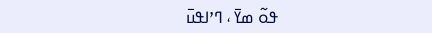ߟߋ߬ ߘߌ߫ ، ߣߴߊߟߎ߫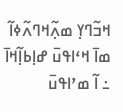ߞߏ߬ߣߌ߲ ߘߍ߲߬ߞߣߍ߬ߦߊ߬ ߘߊ߫ ߞߵߊߟߎ߫ ߝߊ߲ߕߊ߲߬ߞߊ߫ ߸ ߊ߬ ߘߴߊߟߎ߫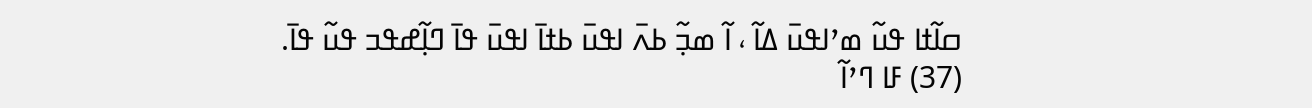ߛߊ߬ߙߊ ߟߎ߬ ߘߴߊߟߎ߫ ߡߊ߬ ، ߊ߬ ߘߏ߲߬ ߕߍ߫ ߊߟߎ߫ ߕߙߊ߫ ߊߟߎ߫ ߟߊ߫ ߣߊ߲߬ߝߟߏ ߟߎ߬ ߟߊ߫.
(37) ߓߊ ߣߴߊ߬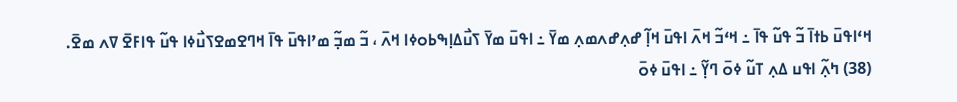ߞߵߊߟߎ߫ ߕߙߊ߫ ߏ߬ ߟߎ߬ ߟߊ߫ ߸ ߞߵߏ߬ ߞߍ߫ ߊߟߎ߫ ߞߊ߲߬ ߝߍ߲ߝߍߘߍ߲ ߘߌ߫ ߸ ߊߟߎ߫ ߘߌ߫ ߖߎ߯ߡߊ߲ߒߕߋߦߊ ߞߍ߫ ، ߏ߬ ߘߏ߲߬ ߘߴߊߟߎ߫ ߟߊ߫ ߞߣߐߘߐߖߎ߯ߦߊ ߟߎ߬ ߟߊߓߐ߫ ߜߍ ߘߐ߫.
(38) ߤߍ߲߬ ߊߟߎ ߡߍ߲ ߠߎ߬ ߦߋ߫ ߣߌ߲߬ ߸ ߊߟߎ߫ ߦߋ߫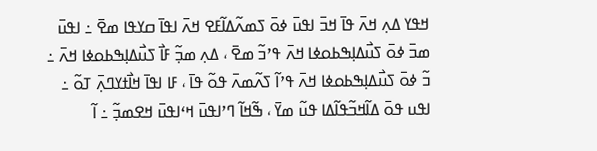ߞߟߌ ߡߍ߲ ߞߍ߫ ߟߊ߫ ߞߏ߫ ߊߟߎ߫ ߦߋ߫ ߖߘߍ߬ߡߊ߬ߓߐ ߞߍ߫ ߊߟߊ߫ ߛߌߟߊ ߘߐ߫ ߸ ߊߟߎ߫ ߘߏ߫ ߦߋ߫ ߖߎ߯ߡߊ߲ߒߕߋߦߊ ߞߍ߫ ߟߴߏ߬ ߘߐ߫ ، ߡߍ߲ ߘߏ߲߬ ߓߊ߯ ߖߎ߯ߡߊ߲ߒߕߋߦߊ ߞߍ߫ ߸ ߏ߬ ߦߋ߫ ߖߎ߯ߡߊ߲ߒߕߋߦߊ ߞߍ߫ ߟߴߊ߬ ߖߍ߬ߘߍ߫ ߟߋ߬ ߟߊ߫ ، ߓߊ ߊߟߊ߫ ߞߊ߯ߙߌߣߍ߲߫ ߠߋ߬ ߸ ߊߟߎ ߟߋ߫ ߡߊ߬ߞߏ߬ߟߊ߬ߡߊ ߟߎ߬ ߘߌ߫ ، ߒ߬ߞߊ߬ ߣߴߊߟߎ߫ ߞߵߊߟߎ߫ ߞߐߘߏ߲߬ ߸ ߊ߬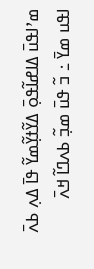ߘߴߊߟߎ߫ ߡߊߝߊ߬ߟߋ߲߫ ߡߌ߬ߙߌ߲߬ߘߌ߬ ߟߊ߫ ߡߍ߲ ߕߍ߫ ߊߟߎ ߘߌ߫ ߸ ߏ߬ ߟߎ߫ ߘߏ߲߬ ߕߍߣߊ߬ ߞߍ߫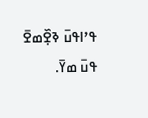ߟߴߊߟߎ߫ ߢߐ߲߰ߘߐ߫ ߟߎ߫ ߘߌ߫.